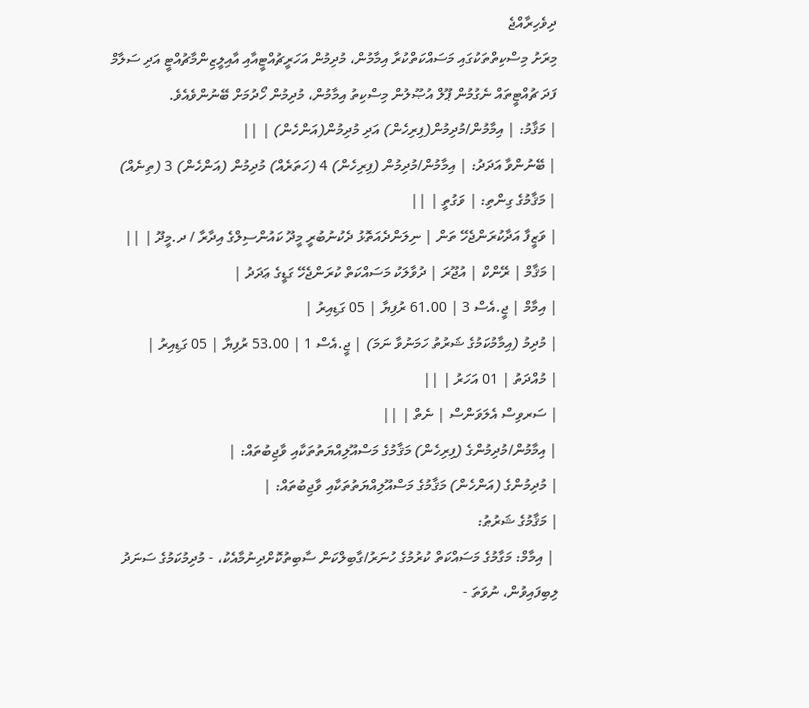ދިވެހިރާއްޖެ
މިރަށު މިސްކިތްތަކުގައި މަސައްކަތްކުރާ އިމާމުން، މުދިމުން އަހަރީޗުއްޓީއާއި އާއިލީޒިންމާޗުއްޓީ އަދި ސަލާމް ފަދަ ޗުއްޓީތައް ނެގުމުން ޕޫލް އުޞޫލުން މިސްކިތު އިމާމުން، މުދިމުން ހޯދުމަށް ބޭނުންވެއެވެ.
| މަޤާމު: | އިމާމުން/މުދިމުން(ފިރިހެން) އަދި މުދިމުން(އަންހެން) | ||
| ބޭނުންވާ އަދަދު: | އިމާމުން/މުދިމުން (ފިރިހެން) 4 (ހަތަރެއް) މުދިމުން (އަންހެން) 3 (ތިނެއް)
| މަޤާމުގެ ގިންތި: | ވަގުތީ | ||
| ވަޒީފާ އަދާކުރަންޖެހޭ ތަން | ނިލަންދެއަތޮޅު ދެކުނުބުރީ މީދޫ ކައުންސިލްގެ އިދާރާ / ދ.މީދޫ | ||
| މަޤާމް | ރޭންކް | އުޖޫރަ | ދުވާލަކު މަސައްކަތް ކުރަންޖެހޭ ގަޑީގެ ޢަދަދު |
| އިމާމް | ޖީ.އެސް 3 | 61.00 ރުފިޔާ | 05 ގަޑިއިރު |
| މުދިމު (އިމާމުކަމުގެ ޝަރުތު ހަމަނުވާ ނަމަ) | ޖީ.އެސް 1 | 53.00 ރުފިޔާ | 05 ގަޑިއިރު |
| މުއްދަތު | 01 އަހަރު | ||
| ސަރވިސް އެލަވަންސް | ނެތް | ||
| އިމާމުން/މުދިމުންގެ (ފިރިހެން) މަޤާމުގެ މަސްއޫލިއްޔަތުތަކާއި ވާޖިބުތައް: |
| މުދިމުންގެ (އަންހެން) މަޤާމުގެ މަސްއޫލިއްޔަތުތަކާއި ވާޖިބުތައް: |
| މަޤާމުގެ ޝަރުޠު:
 | އިމާމް: މަގާމުގެ މަސައްކަތް ކުރުމުގެ ހުނަރު/ގާބިލްކަން ސާބިތުކޮށްދިނުމާއެކު، - މުދިމުކަމުގެ ސަނަދު ލިބިފައިވުން، ނުވަތަ -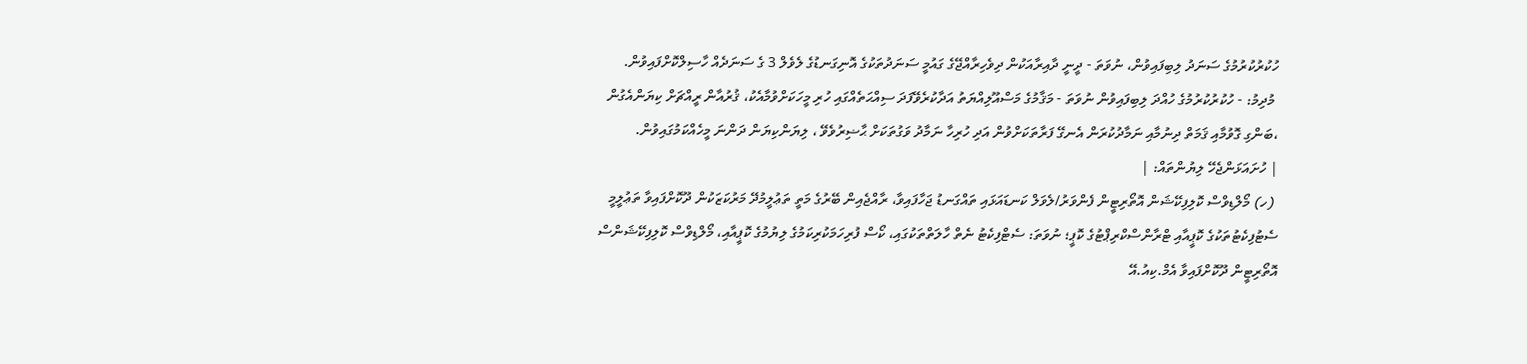ހުކުރުކުރުމުގެ ސަނަދު ލިބިފައިވުން، ނުވަތަ - ދީނީ ދާއިރާއަކުން ދިވެހިރާއްޖޭގެ ގައުމީ ސަނަދުތަކުގެ އޮނިގަނޑުގެ ލެވެލް 3 ގެ ސަނަދެއް ހާސިލްކޮށްފައިވުން.
 މުދިމު: - ހުކުރުކުރުމުގެ ހުއްދަ ލިބިފައިވުން ނުވަތަ - މަޤާމުގެ މަސްއޫލިއްޔަތު އަދާކުރެވޭފަދަ ސިއްޙަތެއްގައި ހުރި މީހަކަށްވުމާއެކު، ޤުރުއާން ރީއްޗަށް ކިޔަންއެގުން ،ބަންގި ގޮވުމާއި ޤަމަތް ދިނުމާއި ނަމާދުކުރަން އެނގޭ ފަރާތަކަށްވުން އަދި ހުރިހާ ނަމާދު ވަގުތަކަށް ޙާޟިރުވެވޭ ، ލިޔަންކިޔަން ދަންނަ މީހެއްކަމުގައިވުން.
| ހުށައަޅަންޖެހޭ ލިޔުންތައް: |
 (ހ) މޯލްޑިވްސް ކޮލިފިކޭޝަން އޮތޯރިޓީން ފެންވަރު/ލެވަލް ކަނޑައަޅައި ތައްގަނޑު ޖަހާފައިވާ، ރާއްޖެއިން ބޭރުގެ މަތީ ތަޢުލީމުދޭ މަރުކަޒަކުން ދޫކޮށްފައިވާ ތަޢުލީމީ ސެޓުފިކެޓުތަކުގެ ކޮޕީއާއި ޓްރާންސްކްރިޕްޓުގެ ކޮޕީ؛ ނުވަތަ: ސެޓްފިކެޓު ނެތް ހާލަތްތަކުގައި، ކޯސް ފުރިހަމަކުރިކަމުގެ ލިޔުމުގެ ކޮޕީއާއި، މޯލްޑިވްސް ކޮލިފިކޭޝަންސް އޮތޯރިޓީން ދޫކޮށްފައިވާ އެމް.ކިއު.އޭ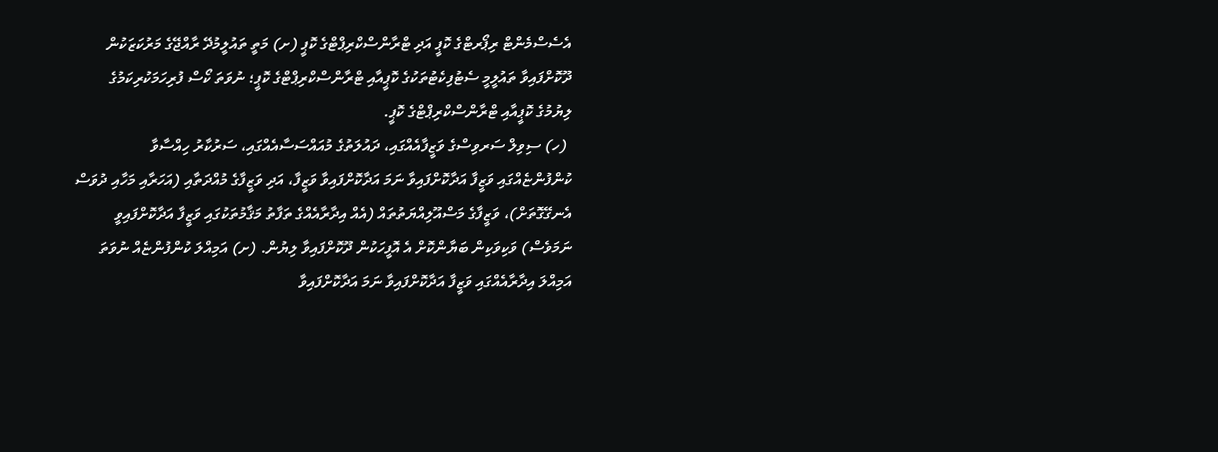އެސެސްމެންޓް ރިޕޯރޓްގެ ކޮޕީ އަދި ޓްރާންސްކްރިޕްޓްގެ ކޮޕީ (ށ) މަތީ ތައުލީމުދޭ ރާއްޖޭގެ މަރުކަޒަކުން ދޫކޮށްފައިވާ ތައުލީމީ ސެޓުފިކެޓުތަކުގެ ކޮޕީއާއި ޓްރާންސްކްރިޕްޓްގެ ކޮޕީ؛ ނުވަތަ ކޯސް ފުރިހަމަކުރިކަމުގެ ލިޔުމުގެ ކޮޕީއާއި ޓްރާންސްކްރިޕްޓްގެ ކޮޕީ.
 (ހ) ސިވިލް ސަރވިސްގެ ވަޒީފާއެއްގައި، ދައުލަތުގެ މުއައްސަސާއެއްގައި، ސަރުކާރު ހިއްސާވާ ކުންފުންޏެއްގައި ވަޒީފާ އަދާކޮށްފައިވާ ނަމަ އަދާކޮށްފައިވާ ވަޒީފާ، އަދި ވަޒީފާގެ މުއްދަތާއި (އަހަރާއި މަހާއި ދުވަސް އެނގޭގޮތަށް)، ވަޒީފާގެ މަސްއޫލިއްޔަތުތައް (އެއް އިދާރާއެއްގެ ތަފާތު މަޤާމުތަކުގައި ވަޒީފާ އަދާކޮށްފައިވީ ނަމަވެސް) ވަކިވަކިން ބަޔާންކޮށް އެ އޮފީހަކުން ދޫކޮށްފައިވާ ލިޔުން. (ށ) އަމިއްލަ ކުންފުންޏެއް ނުވަތަ އަމިއްލަ އިދާރާއެއްގައި ވަޒީފާ އަދާކޮށްފައިވާ ނަމަ އަދާކޮށްފައިވާ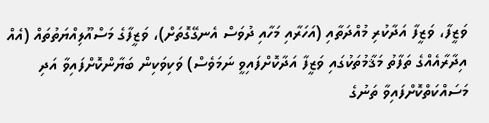ވަޒީފާ، ވަޒީފާ އަދާކުރި މުއްދަތާއި (އަހަރާއި މަހާއި ދުވަސް އެނގޭގޮތަށް)، ވަޒީފާގެ މަސްއޫލިއްޔަތުތައް (އެއް އިދާރާއެއްގެ ތަފާތު މަޤާމުތަކުގައި ވަޒީފާ އަދާކޮށްފައިވީ ނަމަވެސް) ވަކިވަކިން ބަޔާންކޮށްފައިވާ އަދި މަސައްކަތްކޮށްފައިވާ ތަނުގެ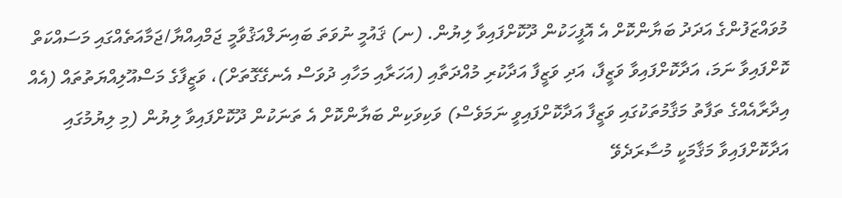މުވައްޒަފުންގެ އަދަދު ބަޔާންކޮށް އެ އޮފީހަކުން ދޫކޮށްފައިވާ ލިޔުން. (ނ) ޤައުމީ ނުވަތަ ބައިނަލްއަޤުވާމީ ޖަމްއިއްޔާ/ޖަމާއަތެއްގައި މަސައްކަތް ކޮށްފައިވާ ނަމަ، އަދާކޮށްފައިވާ ވަޒީފާ، އަދި ވަޒީފާ އަދާކުރި މުއްދަތާއި (އަހަރާއި މަހާއި ދުވަސް އެނގޭގޮތަށް)، ވަޒީފާގެ މަސްއޫލިއްޔަތުތައް (އެއް އިދާރާއެއްގެ ތަފާތު މަޤާމުތަކުގައި ވަޒީފާ އަދާކޮށްފައިވީ ނަމަވެސް) ވަކިވަކިން ބަޔާންކޮށް އެ ތަނަކުން ދޫކޮށްފައިވާ ލިޔުން (މި ލިޔުމުގައި އަދާކޮށްފައިވާ މަޤާމަކީ މުސާރަދެވޭ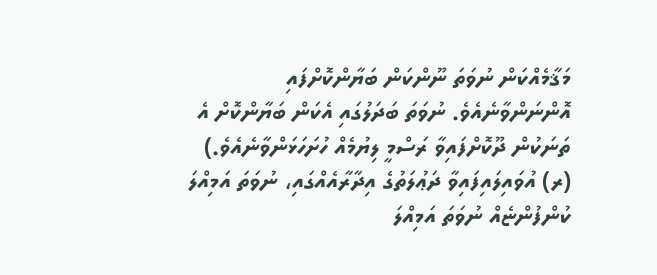މަޤާމެއްކަން ނުވަތަ ނޫންކަން ބަޔާންކޮށްފައި އޮންނަންވާނެއެވެ. ނުވަތަ ބަދަލުގައި އެކަން ބަޔާންކޮށް އެ ތަނަކުން ދޫކޮށްފައިވާ ރަސްމީ ލިޔުމެއް ހުށަހަޅަންވާނެއެވެ.) (ރ) އުވައިލައިފައިވާ ދަޢުލަތުގެ އިދާރާއެއްގައި، ނުވަތަ އަމިއްލަ ކުންފުންޏެއް ނުވަތަ އަމިއްލަ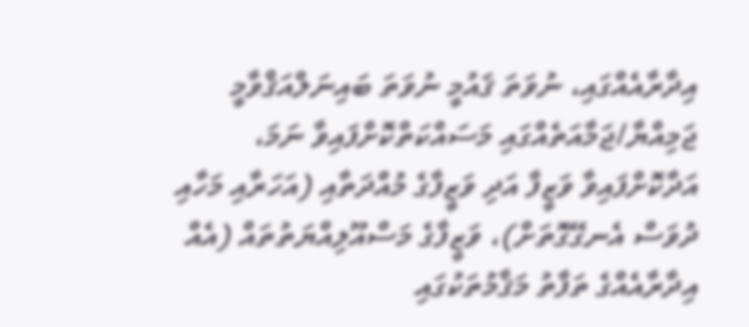އިދާރާއެއްގައި، ނުވަތަ ޤައުމީ ނުވަތަ ބައިނަލްއަޤްވާމީ ޖަމިއްޔާ/ޖަމާއަތެއްގައި މަސައްކަތްކޮށްފައިވާ ނަމަ، އަދާކޮށްފައިވާ ވަޒީފާ އަދި ވަޒީފާގެ މުއްދަތާއި (އަހަރާއި މަހާއި ދުވަސް އެނގޭގޮތަށް)، ވަޒީފާގެ މަސްއޫލިއްޔަތުތައް (އެއް އިދާރާއެއްގެ ތަފާތު މަޤާމުތަކުގައި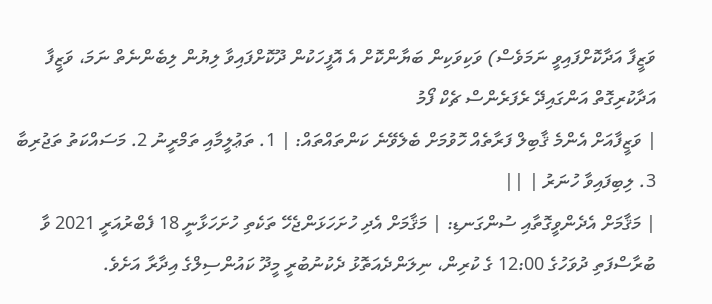ވަޒީފާ އަދާކޮށްފައިވީ ނަމަވެސް) ވަކިވަކިން ބަޔާންކޮށް އެ އޮފީހަކުން ދޫކޮށްފައިވާ ލިޔުން ލިބެންނެތް ނަމަ، ވަޒީފާ އަދާކުރިގޮތް އަންގައިދޭ ރެފަރެންސް ޗެކް ފޯމު
| ވަޒީފާއަށް އެންމެ ޤާބިލް ފަރާތެއް ހޮވުމަށް ބެލެވޭނެ ކަންތައްތައް: | 1. ތަޢުލީމާއި ތަމްރީނު 2. މަސައްކަތު ތަޖުރިބާ 3. ލިބިފައިވާ ހުނަރު | ||
| މަޤާމަށް އެދެންވީގޮތާއި ސުންގަނޑި: | މަޤާމަށް އެދި ހުށަހަޅަންޖެހޭ ތަކެތި ހުށަހަޅާނީ 18 ފެބްރުއަރީ 2021 ވާ ބުރާސްފަތި ދުވަހުގެ 12:00 ގެ ކުރިން، ނިލަންދެއަތޮޅު ދެކުނުބުރީ މީދޫ ކައުންސިލްގެ އިދާރާ އަށެވެ.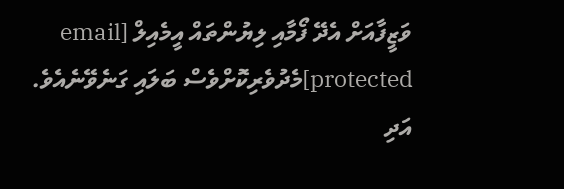ވަޒީފާއަށް އެދޭ ފޯމާއި ލިޔުންތައް އީމެއިލް [email protected]މެދުވެރިކޮށްވެސް ބަލައި ގަނެވޭނެއެވެ. އަދި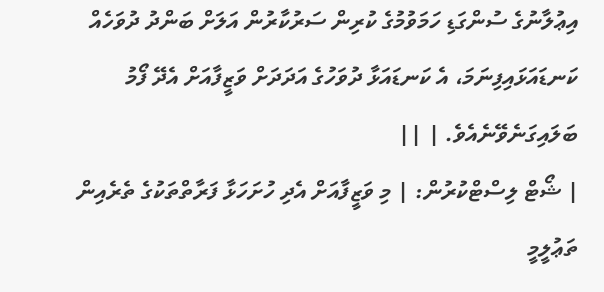އިޢުލާނުގެ ސުންގަޑި ހަމަވުމުގެ ކުރިން ސަރުކާރުން އަލަށް ބަންދު ދުވަހެއް ކަނޑައަޅައިފިނަމަ، އެ ކަނޑައަޅާ ދުވަހުގެ އަދަދަށް ވަޒީފާއަށް އެދޭ ފޯމު ބަލައިގަނެވޭނެއެވެ. | ||
| ޝޯޓް ލިސްޓްކުރުން: | މި ވަޒީފާއަށް އެދި ހުށަހަޅާ ފަރާތްތަކުގެ ތެރެއިން ތަޢުލީމީ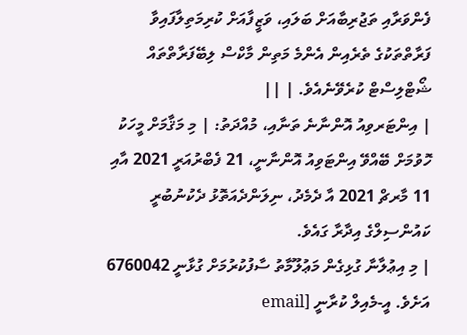ފެންވަރާއި ތަޖުރިބާއަށް ބަލައި، ވަޒީފާއަށް ކުރިމަތިލާފައިވާ ފަރާތްތަކުގެ ތެރެއިން އެންމެ މަތިން މާކްސް ލިބޭފަރާތްތައް ޝޯޓްލިސްޓް ކުރެވޭނެއެވެ. | ||
| އިންޓަރވިއު އޮންނާނެ ތަނާއި، މުއްދަތު: | މި މަޤާމަށް މީހަކު ހޮވުމަށް ބޭއްވޭ އިންޓަވިއު އޮންނާނީ، 21 ފެބްރުއަރީ 2021 އާއި 11 މާރޗް 2021 އާ ދެމެދު، ނިލަންދެއަތޮޅު ދެކުނުބުރީ ކައުންސިލްގެ އިދާރާ ގައެވެ.
| މި އިޢުލާނާ ގުޅިގެން މަޢުލޫމާތު ސާފުކުރުމަށް ގުޅާނީ 6760042 އަށެވެ. އީ-މެއިލް ކުރާނީ [email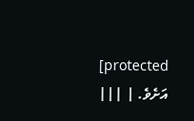protected] އަށެވެ. | |||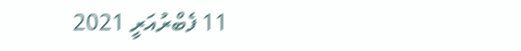11 ފެބްރުއަރީ 2021